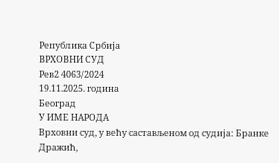Република Србија
ВРХОВНИ СУД
Рев2 4063/2024
19.11.2025. година
Београд
У ИМЕ НАРОДА
Врховни суд, у већу састављеном од судија: Бранке Дражић,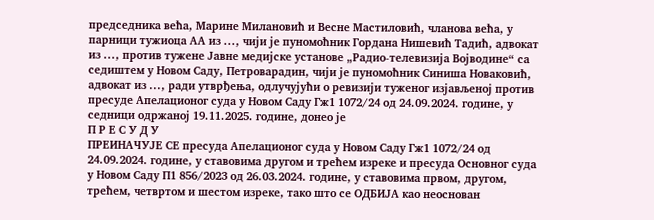председника већа, Марине Милановић и Весне Мастиловић, чланова већа, у парници тужиоца АА из ..., чији је пуномоћник Гордана Нишевић Тадић, адвокат из ..., против тужене Јавне медијске установе „Радио-телевизија Војводине“ са седиштем у Новом Саду, Петроварадин, чији је пуномоћник Синиша Новаковић, адвокат из ..., ради утврђења, одлучујући о ревизији туженог изјављеној против пресуде Апелационог суда у Новом Саду Гж1 1072/24 од 24.09.2024. године, у седници одржаној 19.11.2025. године, донео је
П Р Е С У Д У
ПРЕИНАЧУЈЕ СЕ пресуда Апелационог суда у Новом Саду Гж1 1072/24 од 24.09.2024. године, у ставовима другом и трећем изреке и пресуда Основног суда у Новом Саду П1 856/2023 од 26.03.2024. године, у ставовима првом, другом, трећем, четвртом и шестом изреке, тако што се ОДБИЈА као неоснован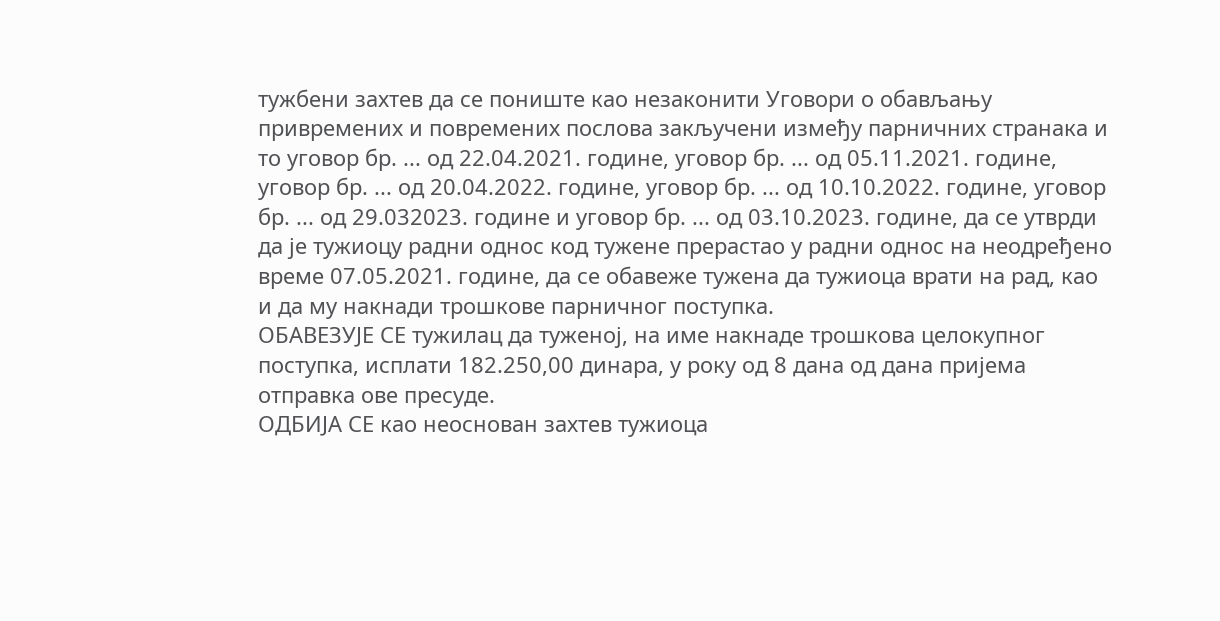тужбени захтев да се пониште као незаконити Уговори о обављању привремених и повремених послова закључени између парничних странака и то уговор бр. ... од 22.04.2021. године, уговор бр. ... од 05.11.2021. године, уговор бр. ... од 20.04.2022. године, уговор бр. ... од 10.10.2022. године, уговор бр. ... од 29.032023. године и уговор бр. ... од 03.10.2023. године, да се утврди да је тужиоцу радни однос код тужене прерастао у радни однос на неодређено време 07.05.2021. године, да се обавеже тужена да тужиоца врати на рад, као и да му накнади трошкове парничног поступка.
ОБАВЕЗУЈЕ СЕ тужилац да туженој, на име накнаде трошкова целокупног поступка, исплати 182.250,00 динара, у року од 8 дана од дана пријема отправка ове пресуде.
ОДБИЈА СЕ као неоснован захтев тужиоца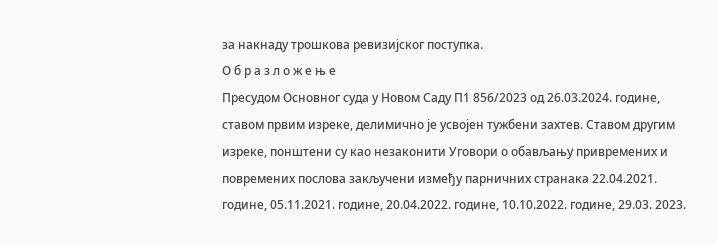за накнаду трошкова ревизијског поступка.
О б р а з л о ж е њ е
Пресудом Основног суда у Новом Саду П1 856/2023 од 26.03.2024. године, ставом првим изреке, делимично је усвојен тужбени захтев. Ставом другим изреке, понштени су као незаконити Уговори о обављању привремених и повремених послова закључени између парничних странака 22.04.2021. године, 05.11.2021. године, 20.04.2022. године, 10.10.2022. године, 29.03. 2023.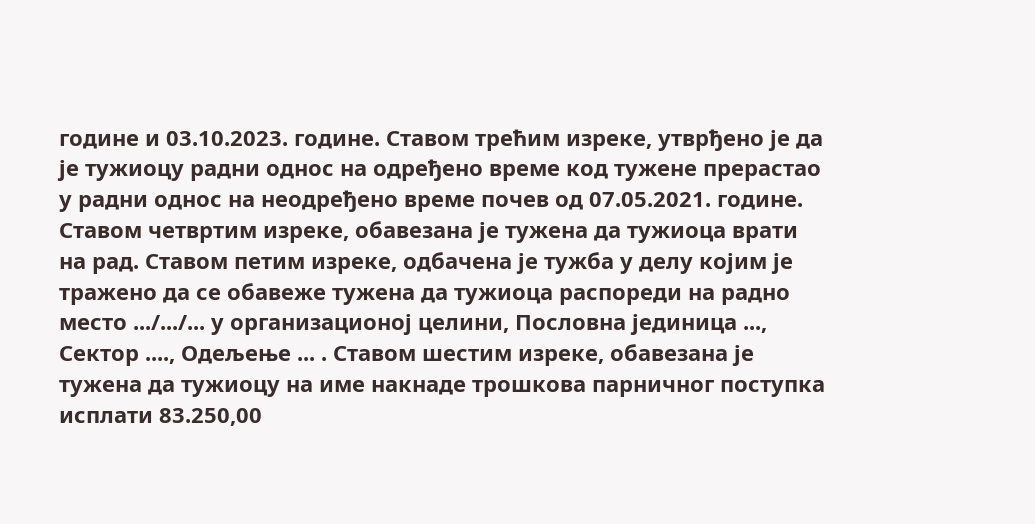године и 03.10.2023. године. Ставом трећим изреке, утврђено је да је тужиоцу радни однос на одређено време код тужене прерастао у радни однос на неодређено време почев од 07.05.2021. године. Ставом четвртим изреке, обавезана је тужена да тужиоца врати на рад. Ставом петим изреке, одбачена је тужба у делу којим је тражено да се обавеже тужена да тужиоца распореди на радно место .../.../... у организационој целини, Пословна јединица ..., Сектор ...., Одељење ... . Ставом шестим изреке, обавезана је тужена да тужиоцу на име накнаде трошкова парничног поступка исплати 83.250,00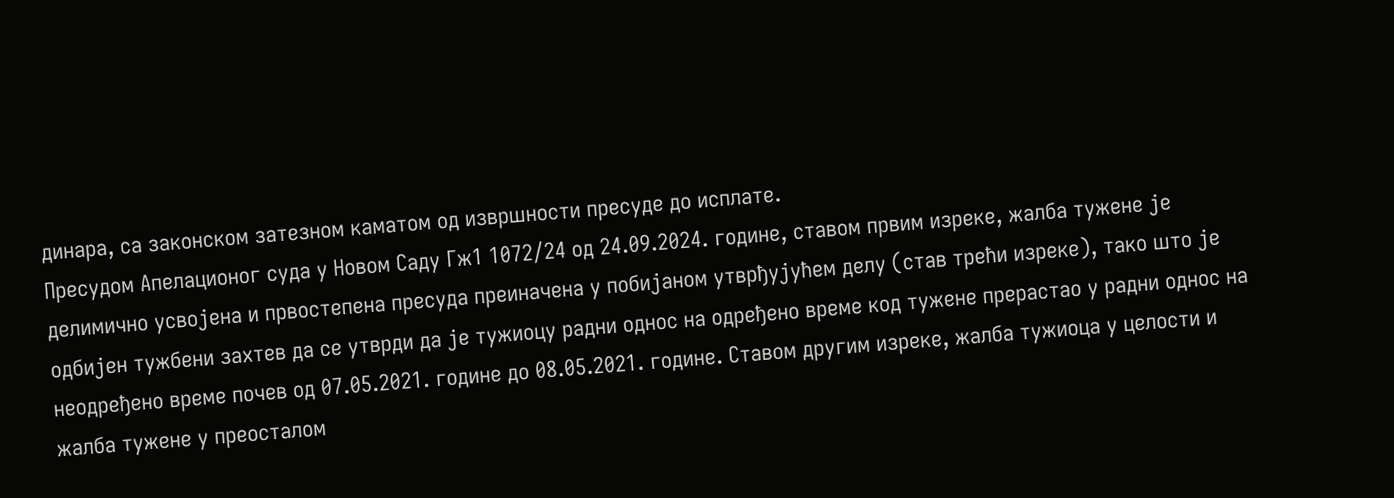динара, са законском затезном каматом од извршности пресуде до исплате.
Пресудом Апелационог суда у Новом Саду Гж1 1072/24 од 24.09.2024. године, ставом првим изреке, жалба тужене је делимично усвојена и првостепена пресуда преиначена у побијаном утврђујућем делу (став трећи изреке), тако што је одбијен тужбени захтев да се утврди да је тужиоцу радни однос на одређено време код тужене прерастао у радни однос на неодређено време почев од 07.05.2021. године до 08.05.2021. године. Ставом другим изреке, жалба тужиоца у целости и жалба тужене у преосталом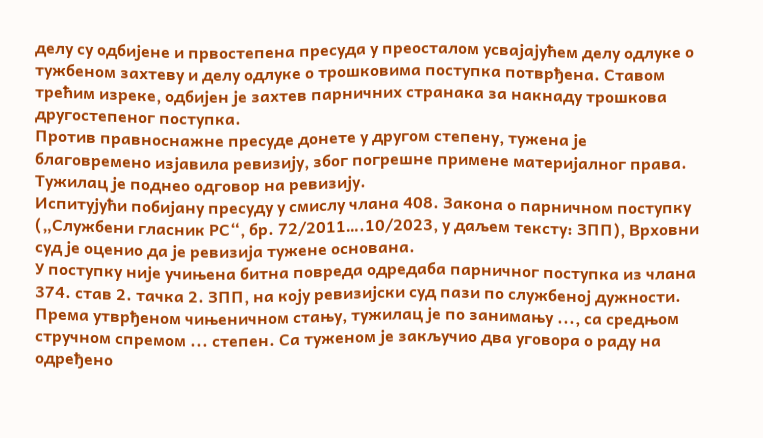делу су одбијене и првостепена пресуда у преосталом усвајајућем делу одлуке о тужбеном захтеву и делу одлуке о трошковима поступка потврђена. Ставом трећим изреке, одбијен је захтев парничних странака за накнаду трошкова другостепеног поступка.
Против правноснажне пресуде донете у другом степену, тужена је благовремено изјавила ревизију, због погрешне примене материјалног права.
Тужилац је поднео одговор на ревизију.
Испитујући побијану пресуду у смислу члана 408. Закона о парничном поступку („Службени гласник РС“, бр. 72/2011….10/2023, у даљем тексту: ЗПП), Врховни суд је оценио да је ревизија тужене основана.
У поступку није учињена битна повреда одредаба парничног поступка из члана 374. став 2. тачка 2. ЗПП, на коју ревизијски суд пази по службеној дужности.
Према утврђеном чињеничном стању, тужилац је по занимању ..., са средњом стручном спремом ... степен. Са туженом је закључио два уговора о раду на одређено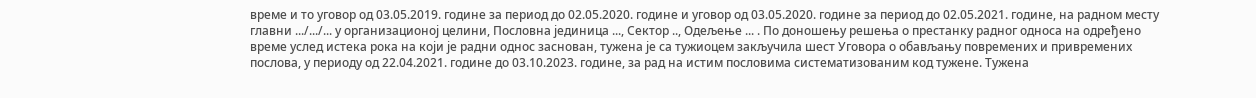време и то уговор од 03.05.2019. године за период до 02.05.2020. године и уговор од 03.05.2020. године за период до 02.05.2021. године, на радном месту главни .../.../... у организационој целини, Пословна јединица ..., Сектор .., Одељење ... . По доношењу решења о престанку радног односа на одређено време услед истека рока на који је радни однос заснован, тужена је са тужиоцем закључила шест Уговора о обављању повремених и привремених послова, у периоду од 22.04.2021. године до 03.10.2023. године, за рад на истим пословима систематизованим код тужене. Тужена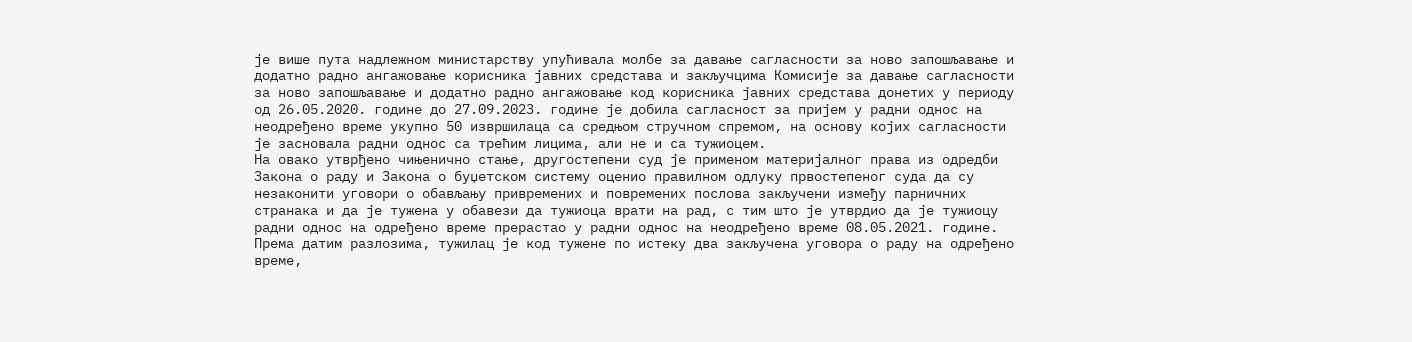је више пута надлежном министарству упућивала молбе за давање сагласности за ново запошљавање и додатно радно ангажовање корисника јавних средстава и закључцима Комисије за давање сагласности за ново запошљавање и додатно радно ангажовање код корисника јавних средстава донетих у периоду од 26.05.2020. године до 27.09.2023. године је добила сагласност за пријем у радни однос на неодређено време укупно 50 извршилаца са средњом стручном спремом, на основу којих сагласности је засновала радни однос са трећим лицима, али не и са тужиоцем.
На овако утврђено чињенично стање, другостепени суд је применом материјалног права из одредби Закона о раду и Закона о буџетском систему оценио правилном одлуку првостепеног суда да су незаконити уговори о обављању привремених и повремених послова закључени између парничних странака и да је тужена у обавези да тужиоца врати на рад, с тим што је утврдио да је тужиоцу радни однос на одређено време прерастао у радни однос на неодређено време 08.05.2021. године. Према датим разлозима, тужилац је код тужене по истеку два закључена уговора о раду на одређено време,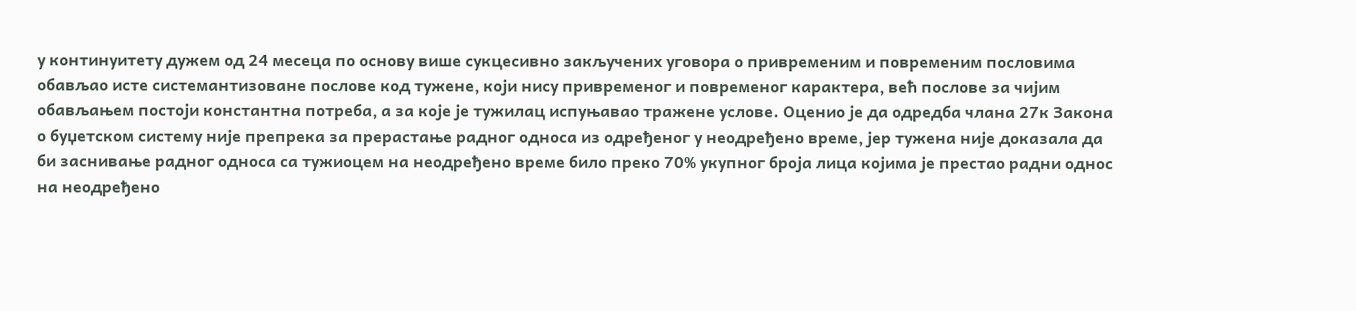у континуитету дужем од 24 месеца по основу више сукцесивно закључених уговора о привременим и повременим пословима обављао исте системантизоване послове код тужене, који нису привременог и повременог карактера, већ послове за чијим обављањем постоји константна потреба, а за које је тужилац испуњавао тражене услове. Оценио је да одредба члана 27к Закона о буџетском систему није препрека за прерастање радног односа из одређеног у неодређено време, јер тужена није доказала да би заснивање радног односа са тужиоцем на неодређено време било преко 70% укупног броја лица којима је престао радни однос на неодређено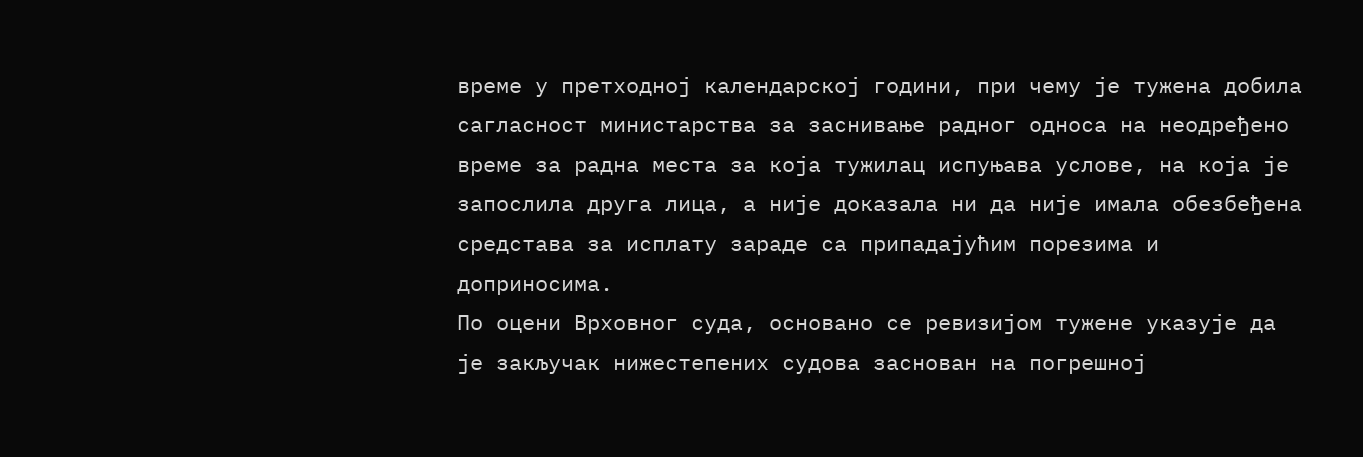време у претходној календарској години, при чему је тужена добила сагласност министарства за заснивање радног односа на неодређено време за радна места за која тужилац испуњава услове, на која је запослила друга лица, а није доказала ни да није имала обезбеђена средстава за исплату зараде са припадајућим порезима и доприносима.
По оцени Врховног суда, основано се ревизијом тужене указује да је закључак нижестепених судова заснован на погрешној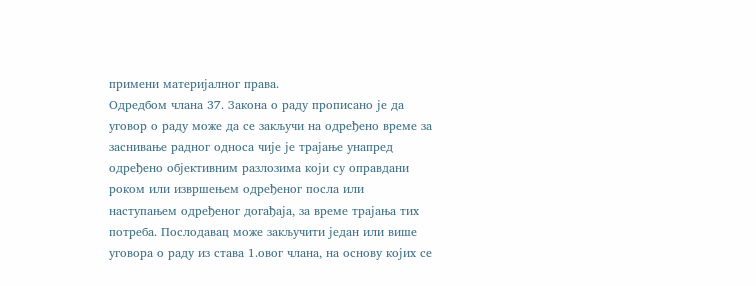примени материјалног права.
Одредбом члана 37. Закона о раду прописано је да уговор о раду може да се закључи на одређено време за заснивање радног односа чије је трајање унапред одређено објективним разлозима који су оправдани роком или извршењем одређеног посла или наступањем одређеног догађаја, за време трајања тих потреба. Послодавац може закључити један или више уговора о раду из става 1.овог члана, на основу којих се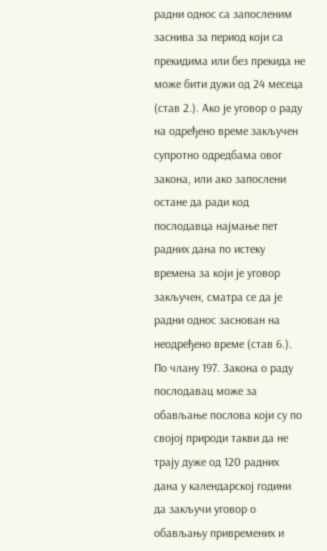радни однос са запосленим заснива за период који са прекидима или без прекида не може бити дужи од 24 месеца (став 2.). Ако је уговор о раду на одређено време закључен супротно одредбама овог закона, или ако запослени остане да ради код послодавца најмање пет радних дана по истеку времена за који је уговор закључен, сматра се да је радни однос заснован на неодређено време (став 6.).
По члану 197. Закона о раду послодавац може за обављање послова који су по својој природи такви да не трају дуже од 120 радних дана у календарској години да закључи уговор о обављању привремених и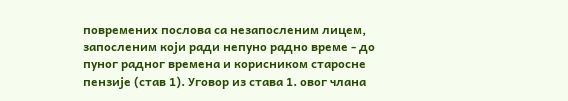повремених послова са незапосленим лицем, запосленим који ради непуно радно време - до пуног радног времена и корисником старосне пензије (став 1). Уговор из става 1. овог члана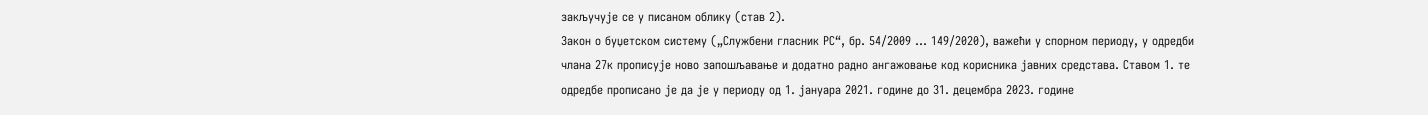закључује се у писаном облику (став 2).
Закон о буџетском систему („Службени гласник РС“, бр. 54/2009 ... 149/2020), важећи у спорном периоду, у одредби члана 27к прописује ново запошљавање и додатно радно ангажовање код корисника јавних средстава. Ставом 1. те одредбе прописано је да је у периоду од 1. јануара 2021. године до 31. децембра 2023. године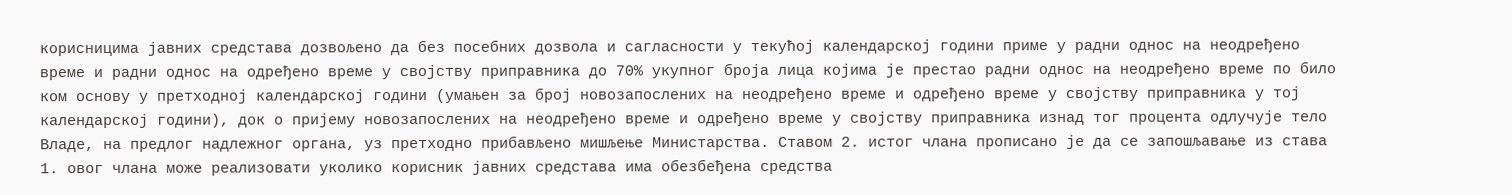корисницима јавних средстава дозвољено да без посебних дозвола и сагласности у текућој календарској години приме у радни однос на неодређено време и радни однос на одређено време у својству приправника до 70% укупног броја лица којима је престао радни однос на неодређено време по било ком основу у претходној календарској години (умањен за број новозапослених на неодређено време и одређено време у својству приправника у тој календарској години), док о пријему новозапослених на неодређено време и одређено време у својству приправника изнад тог процента одлучује тело Владе, на предлог надлежног органа, уз претходно прибављено мишљење Министарства. Ставом 2. истог члана прописано је да се запошљавање из става 1. овог члана може реализовати уколико корисник јавних средстава има обезбеђена средства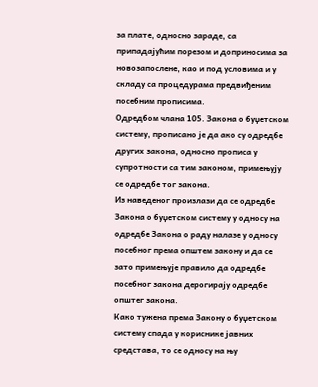за плате, односно зараде, са припадајућим порезом и доприносима за новозапослене, као и под условима и у складу са процедурама предвиђеним посебним прописима.
Одредбом члана 105. Закона о буџетском систему, прописано је да ако су одредбе других закона, односно прописа у супротности са тим законом, примењују се одредбе тог закона.
Из наведеног произлази да се одредбе Закона о буџетском систему у односу на одредбе Закона о раду налазе у односу посебног према општем закону и да се зато примењује правило да одредбе посебног закона дерогирају одредбе општег закона.
Како тужена према Закону о буџетском систему спада у кориснике јавних средстава, то се односу на њу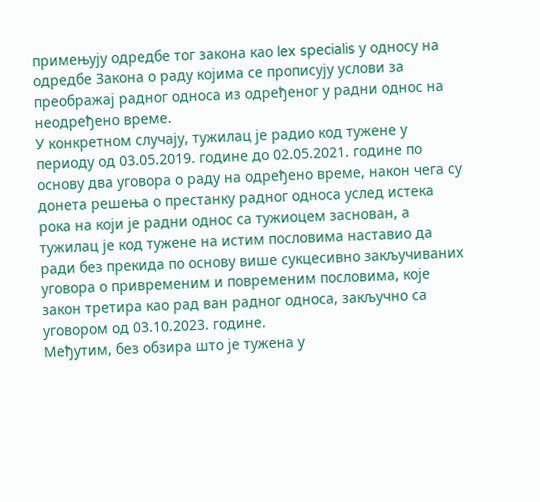примењују одредбе тог закона као lex specialis у односу на одредбе Закона о раду којима се прописују услови за преображај радног односа из одређеног у радни однос на неодређено време.
У конкретном случају, тужилац је радио код тужене у периоду од 03.05.2019. године до 02.05.2021. године по основу два уговора о раду на одређено време, након чега су донета решења о престанку радног односа услед истека рока на који је радни однос са тужиоцем заснован, а тужилац је код тужене на истим пословима наставио да ради без прекида по основу више сукцесивно закључиваних уговора о привременим и повременим пословима, које закон третира као рад ван радног односа, закључно са уговором од 03.10.2023. године.
Међутим, без обзира што је тужена у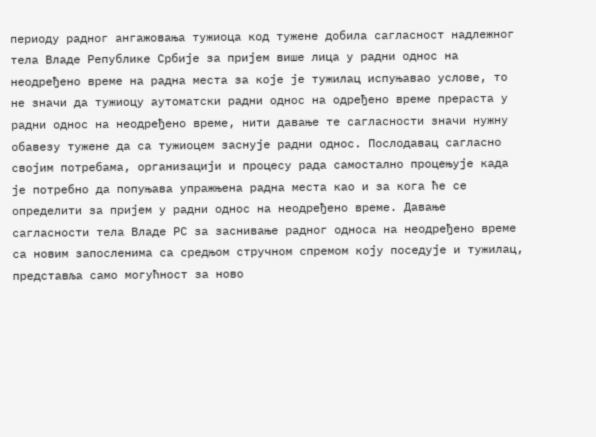периоду радног ангажовања тужиоца код тужене добила сагласност надлежног тела Владе Републике Србије за пријем више лица у радни однос на неодређено време на радна места за које је тужилац испуњавао услове, то не значи да тужиоцу аутоматски радни однос на одређено време прераста у радни однос на неодређено време, нити давање те сагласности значи нужну обавезу тужене да са тужиоцем заснује радни однос. Послодавац сагласно својим потребама, организацији и процесу рада самостално процењује када је потребно да попуњава упражњена радна места као и за кога ће се определити за пријем у радни однос на неодређено време. Давање сагласности тела Владе РС за заснивање радног односа на неодређено време са новим запосленима са средњом стручном спремом коју поседује и тужилац, представља само могућност за ново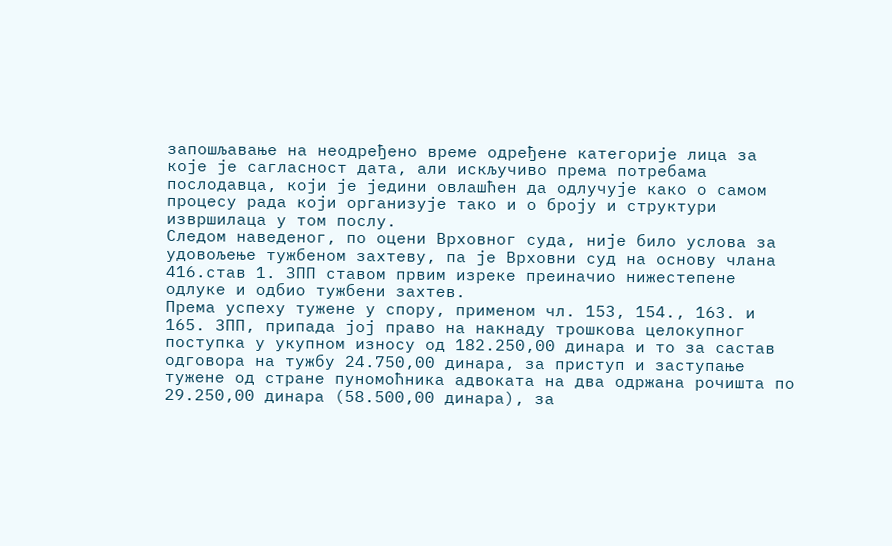запошљавање на неодређено време одређене категорије лица за које је сагласност дата, али искључиво према потребама послодавца, који је једини овлашћен да одлучује како о самом процесу рада који организује тако и о броју и структури извршилаца у том послу.
Следом наведеног, по оцени Врховног суда, није било услова за удовољење тужбеном захтеву, па је Врховни суд на основу члана 416.став 1. ЗПП ставом првим изреке преиначио нижестепене одлуке и одбио тужбени захтев.
Према успеху тужене у спору, применом чл. 153, 154., 163. и 165. ЗПП, припада јој право на накнаду трошкова целокупног поступка у укупном износу од 182.250,00 динара и то за састав одговора на тужбу 24.750,00 динара, за приступ и заступање тужене од стране пуномоћника адвоката на два одржана рочишта по 29.250,00 динара (58.500,00 динара), за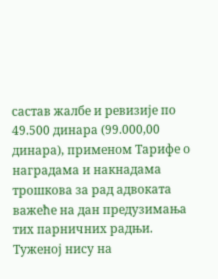састав жалбе и ревизије по 49.500 динара (99.000,00 динара), применом Тарифе о наградама и накнадама трошкова за рад адвоката важеће на дан предузимања тих парничних радњи. Туженој нису на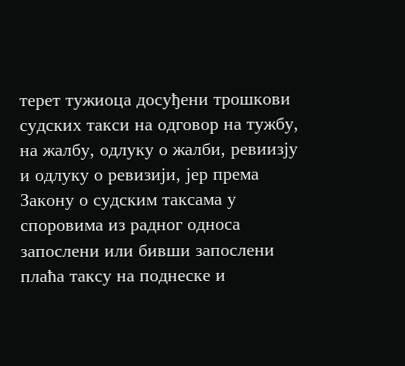терет тужиоца досуђени трошкови судских такси на одговор на тужбу, на жалбу, одлуку о жалби, ревиизју и одлуку о ревизији, јер према Закону о судским таксама у споровима из радног односа запослени или бивши запослени плаћа таксу на поднеске и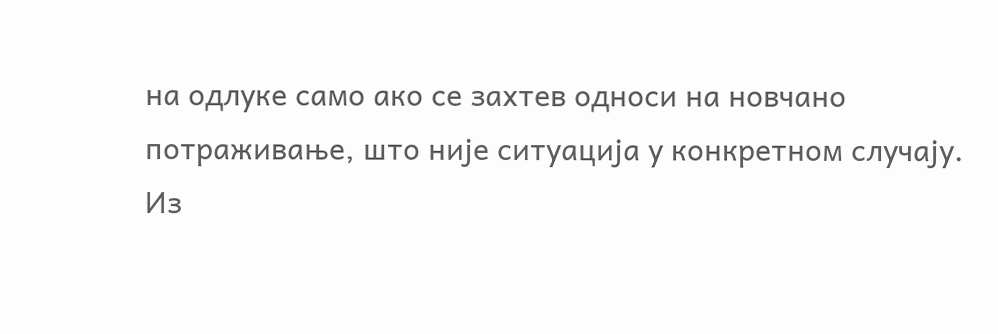на одлуке само ако се захтев односи на новчано потраживање, што није ситуација у конкретном случају.
Из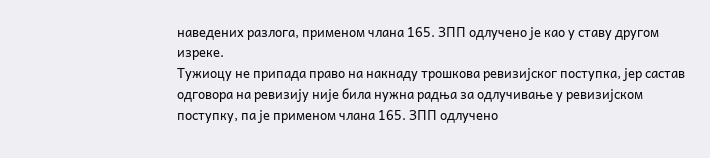наведених разлога, применом члана 165. ЗПП одлучено је као у ставу другом изреке.
Тужиоцу не припада право на накнаду трошкова ревизијског поступка, јер састав одговора на ревизију није била нужна радња за одлучивање у ревизијском поступку, па је применом члана 165. ЗПП одлучено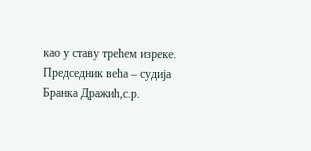као у ставу трећем изреке.
Председник већа – судија
Бранка Дражић,с.р.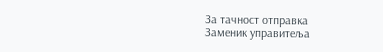За тачност отправка
Заменик управитеља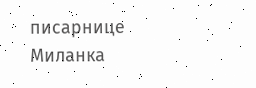писарнице
Миланка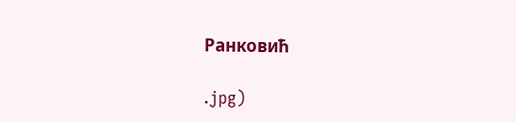Ранковић

.jpg)